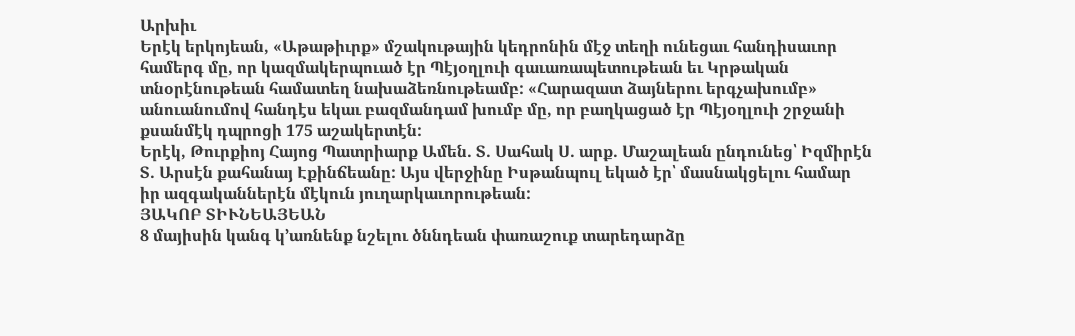Արխիւ
Երէկ երկոյեան, «Աթաթիւրք» մշակութային կեդրոնին մէջ տեղի ունեցաւ հանդիսաւոր համերգ մը, որ կազմակերպուած էր Պէյօղլուի գաւառապետութեան եւ Կրթական տնօրէնութեան համատեղ նախաձեռնութեամբ: «Հարազատ ձայներու երգչախումբ» անուանումով հանդէս եկաւ բազմանդամ խումբ մը, որ բաղկացած էր Պէյօղլուի շրջանի քսանմէկ դպրոցի 175 աշակերտէն:
Երէկ, Թուրքիոյ Հայոց Պատրիարք Ամեն. Տ. Սահակ Ս. արք. Մաշալեան ընդունեց՝ Իզմիրէն Տ. Արսէն քահանայ Էքինճեանը: Այս վերջինը Իսթանպուլ եկած էր՝ մասնակցելու համար իր ազգականներէն մէկուն յուղարկաւորութեան:
ՅԱԿՈԲ ՏԻՒՆԵԱՅԵԱՆ
8 մայիսին կանգ կ՚առնենք նշելու ծննդեան փառաշուք տարեդարձը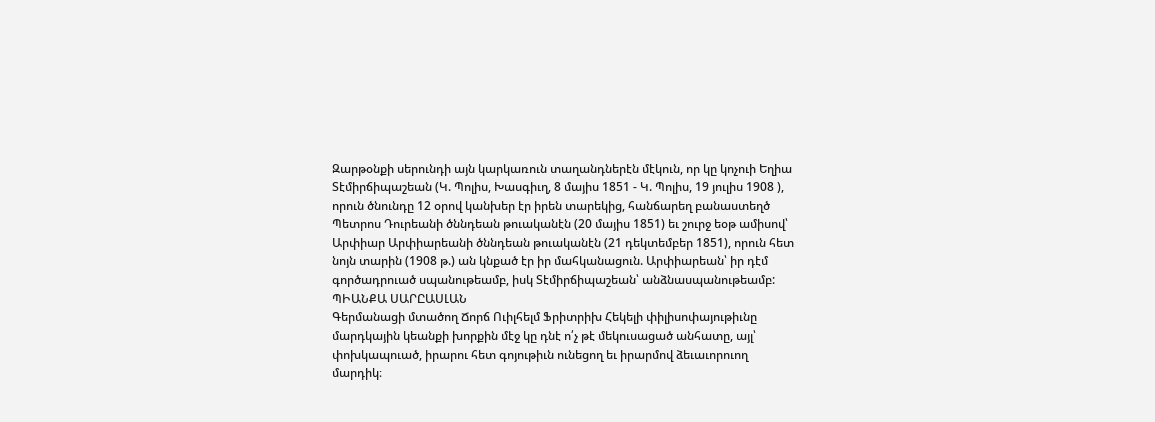Զարթօնքի սերունդի այն կարկառուն տաղանդներէն մէկուն, որ կը կոչուի Եղիա Տէմիրճիպաշեան (Կ. Պոլիս, Խասգիւղ, 8 մայիս 1851 - Կ. Պոլիս, 19 յուլիս 1908 ), որուն ծնունդը 12 օրով կանխեր էր իրեն տարեկից, հանճարեղ բանաստեղծ Պետրոս Դուրեանի ծննդեան թուականէն (20 մայիս 1851) եւ շուրջ եօթ ամիսով՝ Արփիար Արփիարեանի ծննդեան թուականէն (21 դեկտեմբեր 1851), որուն հետ նոյն տարին (1908 թ.) ան կնքած էր իր մահկանացուն. Արփիարեան՝ իր դէմ գործադրուած սպանութեամբ, իսկ Տէմիրճիպաշեան՝ անձնասպանութեամբ:
ՊԻԱՆՔԱ ՍԱՐԸԱՍԼԱՆ
Գերմանացի մտածող Ճորճ Ուիլհելմ Ֆրիտրիխ Հեկելի փիլիսոփայութիւնը մարդկային կեանքի խորքին մէջ կը դնէ ո՛չ թէ մեկուսացած անհատը, այլ՝ փոխկապուած, իրարու հետ գոյութիւն ունեցող եւ իրարմով ձեւաւորուող մարդիկ։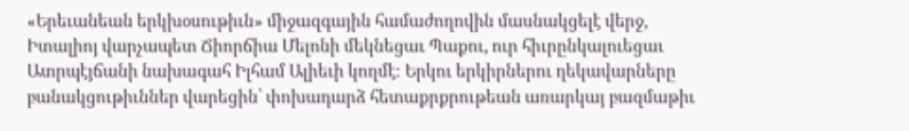«Երեւանեան երկխօսութիւն» միջազգային համաժողովին մասնակցելէ վերջ, Իտալիոյ վարչապետ Ճիորճիա Մելոնի մեկնեցաւ Պաքու, ուր հիւրընկալուեցաւ Ատրպէյճանի նախագահ Իլհամ Ալիեւի կողմէ։ Երկու երկիրներու ղեկավարները բանակցութիւններ վարեցին՝ փոխադարձ հետաքրքրութեան առարկայ բազմաթիւ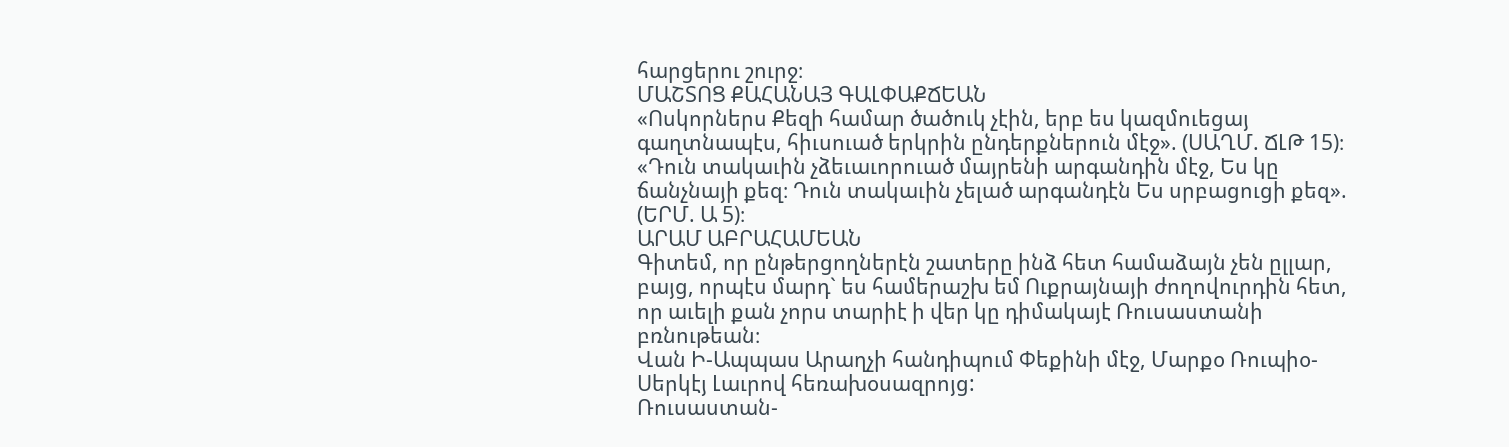հարցերու շուրջ։
ՄԱՇՏՈՑ ՔԱՀԱՆԱՅ ԳԱԼՓԱՔՃԵԱՆ
«Ոսկորներս Քեզի համար ծածուկ չէին, երբ ես կազմուեցայ գաղտնապէս, հիւսուած երկրին ընդերքներուն մէջ». (ՍԱՂՄ. ՃԼԹ 15)։
«Դուն տակաւին չձեւաւորուած մայրենի արգանդին մէջ, Ես կը ճանչնայի քեզ։ Դուն տակաւին չելած արգանդէն Ես սրբացուցի քեզ». (ԵՐՄ. Ա 5)։
ԱՐԱՄ ԱԲՐԱՀԱՄԵԱՆ
Գիտեմ, որ ընթերցողներէն շատերը ինձ հետ համաձայն չեն ըլլար, բայց, որպէս մարդ` ես համերաշխ եմ Ուքրայնայի ժողովուրդին հետ, որ աւելի քան չորս տարիէ ի վեր կը դիմակայէ Ռուսաստանի բռնութեան։
Վան Ի-Ապպաս Արաղչի հանդիպում Փեքինի մէջ, Մարքօ Ռուպիօ-Սերկէյ Լաւրով հեռախօսազրոյց:
Ռուսաստան-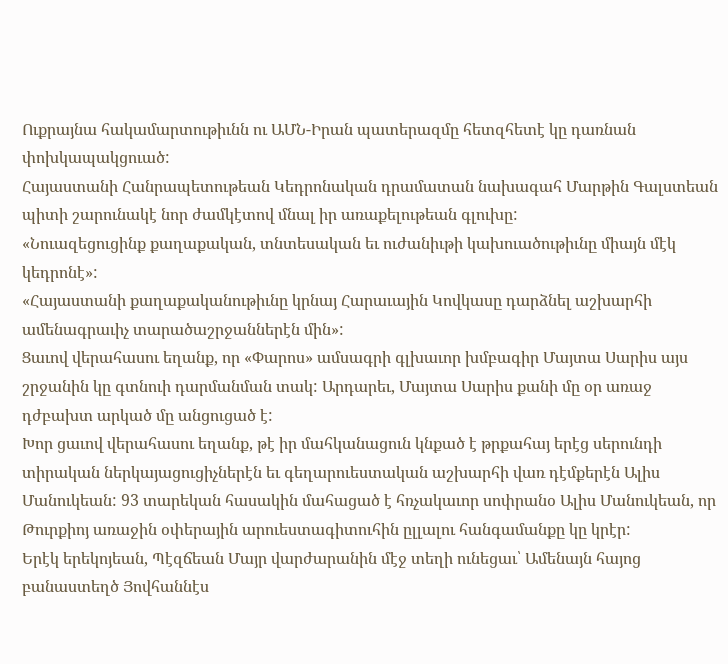Ուքրայնա հակամարտութիւնն ու ԱՄՆ-Իրան պատերազմը հետզհետէ կը դառնան փոխկապակցուած:
Հայաստանի Հանրապետութեան Կեդրոնական դրամատան նախագահ Մարթին Գալստեան պիտի շարունակէ նոր ժամկէտով մնալ իր առաքելութեան գլուխը:
«Նուազեցուցինք քաղաքական, տնտեսական եւ ուժանիւթի կախուածութիւնը միայն մէկ կեդրոնէ»:
«Հայաստանի քաղաքականութիւնը կրնայ Հարաւային Կովկասը դարձնել աշխարհի ամենագրաւիչ տարածաշրջաններէն մին»:
Ցաւով վերահասու եղանք, որ «Փարոս» ամսագրի գլխաւոր խմբագիր Մայտա Սարիս այս շրջանին կը գտնուի դարմանման տակ: Արդարեւ, Մայտա Սարիս քանի մը օր առաջ դժբախտ արկած մը անցուցած է:
Խոր ցաւով վերահասու եղանք, թէ իր մահկանացուն կնքած է թրքահայ երէց սերունդի տիրական ներկայացուցիչներէն եւ գեղարուեստական աշխարհի վառ դէմքերէն Ալիս Մանուկեան: 93 տարեկան հասակին մահացած է հռչակաւոր սոփրանօ Ալիս Մանուկեան, որ Թուրքիոյ առաջին օփերային արուեստագիտուհին ըլլալու հանգամանքը կը կրէր:
Երէկ երեկոյեան, Պէզճեան Մայր վարժարանին մէջ տեղի ունեցաւ՝ Ամենայն հայոց բանաստեղծ Յովհաննէս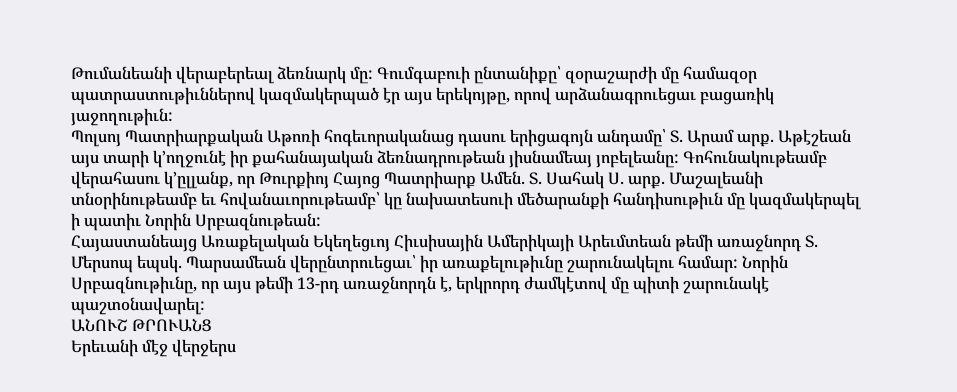Թումանեանի վերաբերեալ ձեռնարկ մը: Գումգաբուի ընտանիքը՝ զօրաշարժի մը համազօր պատրաստութիւններով կազմակերպած էր այս երեկոյթը, որով արձանագրուեցաւ բացառիկ յաջողութիւն:
Պոլսոյ Պատրիարքական Աթոռի հոգեւորականաց դասու երիցագոյն անդամը՝ Տ. Արամ արք. Աթէշեան այս տարի կ՚ողջունէ իր քահանայական ձեռնադրութեան յիսնամեայ յոբելեանը: Գոհունակութեամբ վերահասու կ՚ըլլանք, որ Թուրքիոյ Հայոց Պատրիարք Ամեն. Տ. Սահակ Ս. արք. Մաշալեանի տնօրինութեամբ եւ հովանաւորութեամբ՝ կը նախատեսուի մեծարանքի հանդիսութիւն մը կազմակերպել ի պատիւ Նորին Սրբազնութեան:
Հայաստանեայց Առաքելական Եկեղեցւոյ Հիւսիսային Ամերիկայի Արեւմտեան թեմի առաջնորդ Տ. Մերսոպ եպսկ. Պարսամեան վերընտրուեցաւ՝ իր առաքելութիւնը շարունակելու համար: Նորին Սրբազնութիւնը, որ այս թեմի 13-րդ առաջնորդն է, երկրորդ ժամկէտով մը պիտի շարունակէ պաշտօնավարել:
ԱՆՈՒՇ ԹՐՈՒԱՆՑ
Երեւանի մէջ վերջերս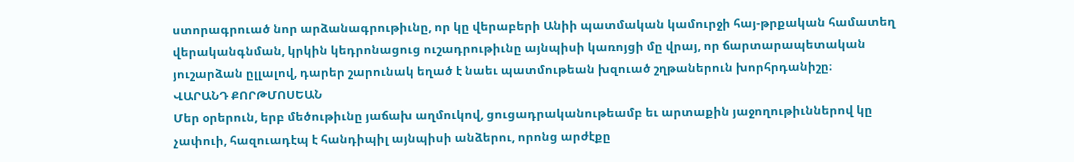ստորագրուած նոր արձանագրութիւնը, որ կը վերաբերի Անիի պատմական կամուրջի հայ-թրքական համատեղ վերականգնման, կրկին կեդրոնացուց ուշադրութիւնը այնպիսի կառոյցի մը վրայ, որ ճարտարապետական յուշարձան ըլլալով, դարեր շարունակ եղած է նաեւ պատմութեան խզուած շղթաներուն խորհրդանիշը։
ՎԱՐԱՆԴ ՔՈՐԹՄՈՍԵԱՆ
Մեր օրերուն, երբ մեծութիւնը յաճախ աղմուկով, ցուցադրականութեամբ եւ արտաքին յաջողութիւններով կը չափուի, հազուադէպ է հանդիպիլ այնպիսի անձերու, որոնց արժէքը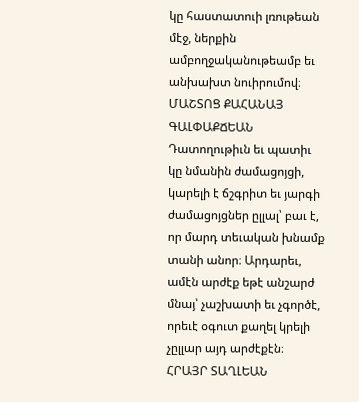կը հաստատուի լռութեան մէջ, ներքին ամբողջականութեամբ եւ անխախտ նուիրումով։
ՄԱՇՏՈՑ ՔԱՀԱՆԱՅ ԳԱԼՓԱՔՃԵԱՆ
Դատողութիւն եւ պատիւ կը նմանին ժամացոյցի, կարելի է ճշգրիտ եւ յարգի ժամացոյցներ ըլլալ՝ բաւ է, որ մարդ տեւական խնամք տանի անոր։ Արդարեւ, ամէն արժէք եթէ անշարժ մնայ՝ չաշխատի եւ չգործէ, որեւէ օգուտ քաղել կրելի չըլլար այդ արժէքէն։
ՀՐԱՅՐ ՏԱՂԼԵԱՆ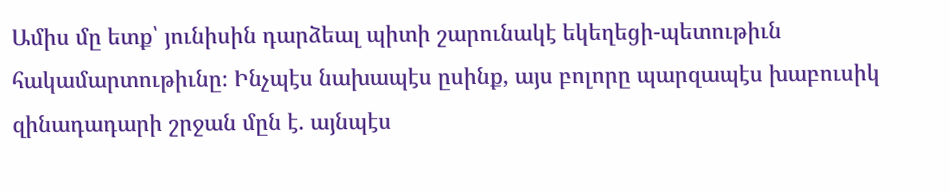Ամիս մը ետք՝ յունիսին դարձեալ պիտի շարունակէ եկեղեցի-պետութիւն հակամարտութիւնը։ Ինչպէս նախապէս ըսինք, այս բոլորը պարզապէս խաբուսիկ զինադադարի շրջան մըն է. այնպէս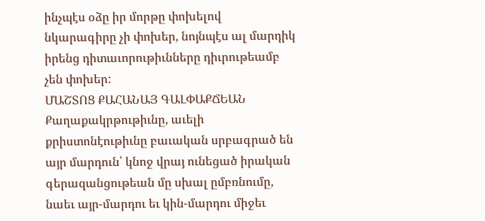ինչպէս օձը իր մորթը փոխելով նկարագիրը չի փոխեր, նոյնպէս ալ մարդիկ իրենց դիտաւորութիւնները դիւրութեամբ չեն փոխեր:
ՄԱՇՏՈՑ ՔԱՀԱՆԱՅ ԳԱԼՓԱՔՃԵԱՆ
Քաղաքակրթութիւնը, աւելի քրիստոնէութիւնը բաւական սրբագրած են այր մարդուն՝ կնոջ վրայ ունեցած իրական գերազանցութեան մը սխալ ըմբռնումը, նաեւ այր-մարդու եւ կին-մարդու միջեւ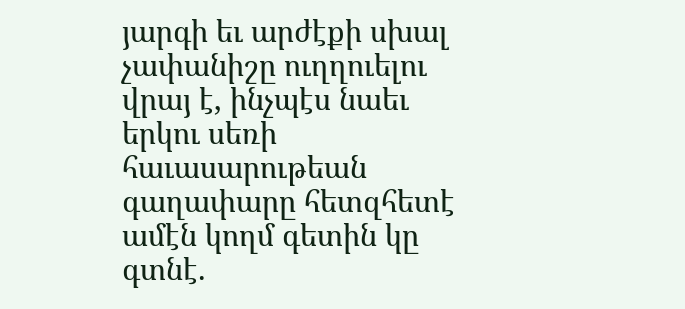յարգի եւ արժէքի սխալ չափանիշը ուղղուելու վրայ է, ինչպէս նաեւ երկու սեռի հաւասարութեան գաղափարը հետզհետէ ամէն կողմ գետին կը գտնէ.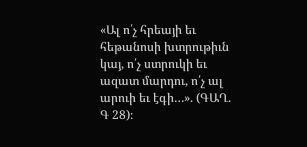«Ալ ո՛չ հրեայի եւ հեթանոսի խտրութիւն կայ, ո՛չ ստրուկի եւ ազատ մարդու, ո՛չ ալ արուի եւ էգի…». (ԳԱՂ. Գ 28)։